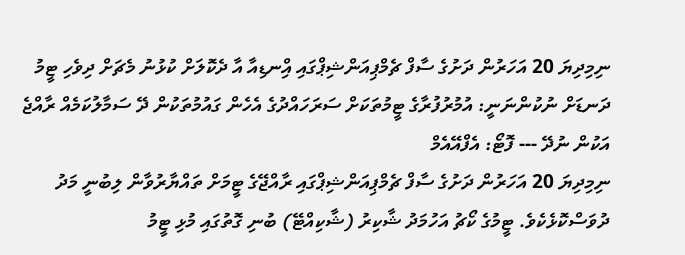ނިމިދިޔަ 20 އަހަރުން ދަށުގެ ސާފް ޗެމްޕިއަންޝިޕްގައި އިްނޑިއާ އާ ދެކޮލަށް ކުޅުނު މެޗަށް ދިވެހި ޓީމު ދަނޑަށް ނުކުންނަނީ: އުމުރުފުރާގެ ޓީމުތަކަށް ސަރަހައްދުގެ އެހެން ގައުމުތަކުން ދޭ ސަމާލުކަމެއް ރާއްޖެ އަކުން ނުދޭ --- ފޮޓޯ: އެފްއޭއެމް
ނިމިދިޔަ 20 އަހަރުން ދަށުގެ ސާފް ޗެމްޕިއަންޝިޕްގައި ރާއްޖޭގެ ޓީމަށް ތައްޔާރުވާން ލިބުނީ މަދު ދުވަސްކޮޅެކެވެ. ޓީމުގެ ކޯޗު އަހުމަދު ޝާކިރު (ޝާކިއްޓޭ) ބުނި ގޮތުގައި މުޅި ޓީމު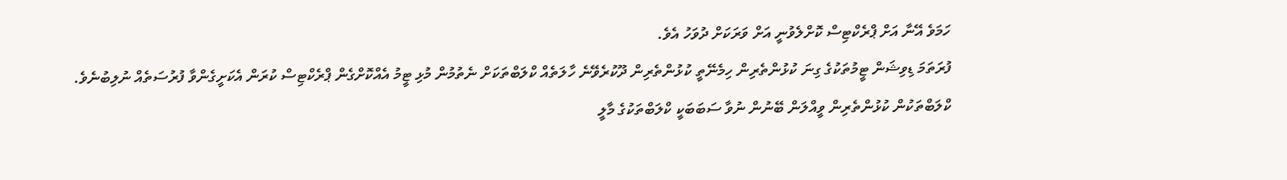ހަމަވެ އޭނާ އަށް ޕްރެކްޓިސް ކޮށްލެވުނީ އަށް ވަރަކަށް ދުވަހު އެވެ.
ފުރަތަމަ ޑިވިޝަން ޓީމުތަކުގެ ގިނަ ކުޅުންތެރިން ހިމެނޭތީ ކުޅުންތެރިން ދޫކުރެވޭނެ ހާލަތެއް ކްލަބްތަކަށް ނެތުމުން މުޅި ޓީމު އެއްކޮށްގެން ޕްރެކްޓިސް ކުރަން އެކަށީގެންވާ ފުރުސަތެއް ނުލިބުނެވެ.
ކްލަބްތަކުން ކުޅުންތެރިން ވީއްލަން ބޭނުން ނުވާ ސަބަބަކީ ކްލަބްތަކުގެ މާލީ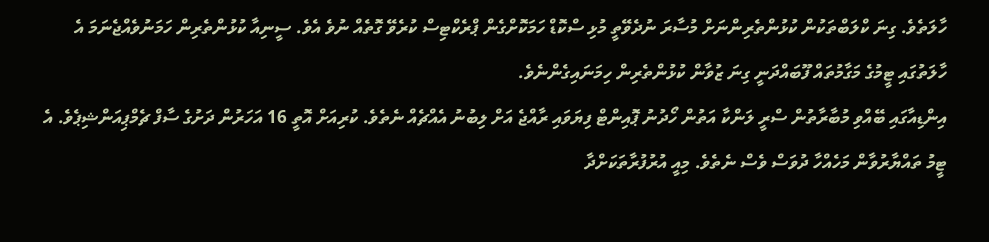ހާލަތެވެ. ގިނަ ކްލަބްތަކުން ކުޅުންތެރިންނަށް މުސާރަ ނުދެވޭތީ މުޅި ސްކޮޑް ހަމަކޮށްގެން ޕްރެކްޓިސް ކުރެވޭ ގޮތެއް ނުވެ އެވެ. ސީނިއާ ކުޅުންތެރިން ހަމަނުވެއްޖެނަމަ އެ ހާލަތުގައި ޓީމުގެ މަގާމުތައް ފޫބައްދަނީ ގިނަ ޒުވާން ކުޅުންތެރިން ހިމަނައިގެންނެވެ.
އިންޑިއާގައި ބޭއްވި މުބާރާތުން ސްރީ ލަންކާ އަތުން ހޯދުނު ޕޮއިންޓް ފިޔަވައި ރާއްޖެ އަށް ލިބުނު އެއްޗެއް ނެތެވެ. ކުރިއަށް އޮތީ 16 އަހަރުން ދަށުގެ ސާފް ޗެމްޕިއަންޝިޕެވެ. އެ ޓީމު ތައްޔާރުވާން މަހެއްހާ ދުވަސް ވެސް ނެތެވެ. މިއީ އުރުފުރާތަކަށްދާ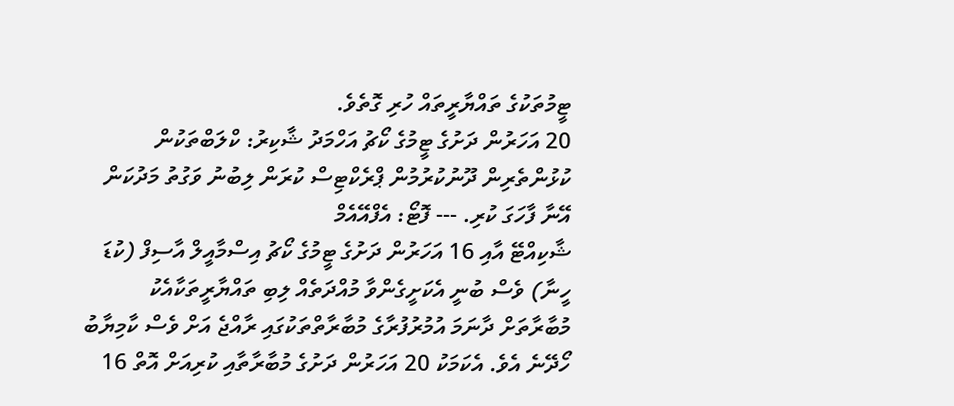ޓީމުތަކުގެ ތައްޔާރީތައް ހުރި ގޮތެވެ.
20 އަހަރުން ދަށުގެ ޓީމުގެ ކޯޗު އަހްމަދު ޝާކިރު: ކްލަބްތަކުން ކުޅުންތެރިން ދޫނުކުރުމުން ޕްރެކްޓިސް ކުރަން ލިބުނު ވަގުތު މަދުކަން އޭނާ ފާހަގަ ކުރި. --- ފޮޓޯ: އެފްއޭއެމް
ޝާކިއްޓޭ އާއި 16 އަހަރުން ދަށުގެ ޓީމުގެ ކޯޗު އިސްމާއީލް އާސިފް (ކުޑަ ހީނާ) ވެސް ބުނީ އެކަށީގެންވާ މުއްދަތެއް ލިބި ތައްޔާރީތަކާއެކު މުބާރާތަށް ދާނަމަ އުމުރުފުރާގެ މުބާރާތްތަކުގައި ރާއްޖެ އަށް ވެސް ކާމިޔާބު ހޯދޭނެ އެވެ. އެކަމަކު 20 އަހަރުން ދަށުގެ މުބާރާތާއި ކުރިއަށް އޮތް 16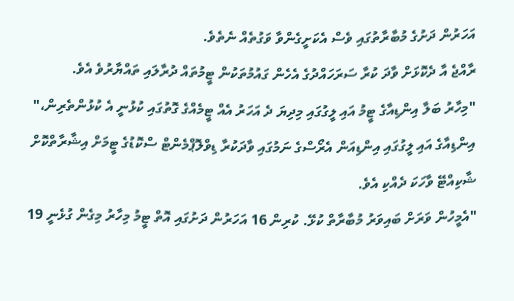އަހަރުން ދަށުގެ މުބާރާތުގައި ވެސް އެކަށީގެންވާ ވަގުތެއް ނެތެވެ.
ރާއްޖެ އާ ދެކޮޅަށް ވާދަ ކުރާ ސަރަހައްދުގެ އެހެން ގައުމުތަކުން ޓީމުތައް ދުރާލައި ތައްޔާރުވެ އެވެ.
"މިހާރު ބަލާ އިންޑިއާގެ ޓީމު އައި ލީގުގައި މިދިޔަ ދެ އަހަރު އެއް ޓީމެއްގެ ގޮތުގައި ކުޅުނީ އެ ކުޅުންތެރިން،" އިންޑިއާގެ އައި ލީގުގައި އިންޑިއަން އެރޯސްގެ ނަމުގައި ވާދަކުރާ ޑިވްލޮޕްމެންޓް ސްކޮޑުގެ ޓީމަށް އިޝާރާތްކޮށް ޝާކިއްޓޭ ވާހަކަ ދެއްކި އެވެ.
"އެމީހުން ވަރަށް ބައިވަރު މުބާރާތް ކުޅޭ. ކުރިން 16 އަހަރުން ދަށުގައި އޮތް ޓީމު މިހާރު މިގެން ގުޅެނީ 19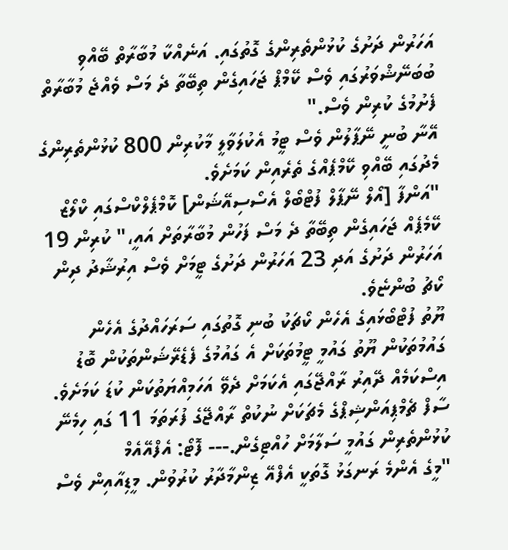އަހަރުން ދަށުގެ ކުޅުންތެރިންގެ ގޮތުގައި. އަނެއްކާ މުބާރާތް ބޭއްވި ބުބަނޭޝްވަރުގައި ވެސް ކޭމްޕް ޖަހައިގެން ތިބޭތާ ދެ މަސް ވެއްޖެ މުބާރާތް ފެށުމުގެ ކުރިން ވެސް."
އޭނާ ބުނީ ނޭޕާލުން ވެސް ޓީމު އެކުލަވާލީ މާކުރިން 800 ކުޅުންތެރިންގެ މެދުގައި ބޭއްވި ކޭމްޕެއްގެ ތެރެއިން ކަމަށެވެ.
"އަންފާ [އޯލް ނޭޕާލް ފުޓްބޯލް އެސޯސިއޭޝަން] ކޮމްޕެލްކްސްގައި ކްލޯޒް ކޭމެޕެއް ޖަހައިގެން ތިބޭތާ ދެ މަސް ފަހުން މުބާރާތަށް އައީ،" ކުރިން 19 އަހަރުން ދަށުގެ އަދި 23 އަހަރުން ދަށުގެ ޓީމަށް ވެސް އިރުޝާދު ދިން ކޯޗު ބުންޏެވެ.
ޔޫތު ފުޓްބޯޅައިގެ އެހެން ކޯޗަކު ބުނި ގޮތުގައި ސަރަހައްދުގެ އެހެން ގައުމުތަކުން ޔޫތު ގައުމީ ޓީމުތަކަށް އެ ގައުމުގެ ފެޑެރޭޝަންތަކުން ބޮޑު އިސްކަމެއް ދޭއިރު ރާއްޖޭގައި އެކަމަށް ދެވޭ އަހަމިއްޔަތުކަން ކުޑަ ކަމަށެވެ.
ސާފް ޗެމްޕިއަންޝިޕްގެ މެޗަކަށް ނުކުތް ރާއްޖޭގެ ފުރަތަމަ 11 ގައި ހިމެނޭ ކުޅުންތެރިން ގައުމީ ސަލާމަށް ހުއްޓިގެން.--- ފޮޓޯ: އެފްއޭއެމް
"މީގެ އެންމެ ރަނގަޅު ގޮތަކީ އެފްއޭ ޒިންމާދާރު ކުރުވުން. މީޑިއާއިން ވެސް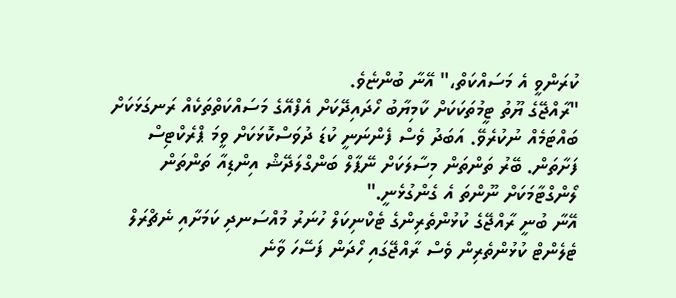ކުރަންވީ އެ މަސައްކަތް،" އޭނާ ބުންޏެވެ.
"ރާއްޖޭގެ ޔޫތު ޓީމުތަކަކަށް ކާމިޔާބު ހޯދައިދޭކަށް އެފްއޭގެ މަސައްކަތްތަކެއް ރަނގަޅަކަށް ބައްޓަމެއް ނުކުރެވޭ. އަބަދު ވެސް ފެންނަނީ ކުޑަ ދުވަސްކޮޅަކަށް ވީމަ ޕްރެކްޓިސް ފަށާތަން. ބޭރު ތަންތަން މިސާލަކަށް ނޭޕާލް ބަންގްލަދޭޝް އިންޑިއާ ތަންތަން ލޯންގްޓާމަކަށް ނޫންތަ އެ ގެންގުޅެނީ."
އޭނާ ބުނީ ރާއްޖޭގެ ކުޅުންތެރިންގެ ޓެކްނިކަލް ހުނަރު މުއްސަނދި ކަމަށާއި ނެޗްރަލް ޓެލެންޓް ކުޅުންތެރިން ވެސް ރާއްޖޭގައި ހޯދަން ފަސޭހަ ވާނެ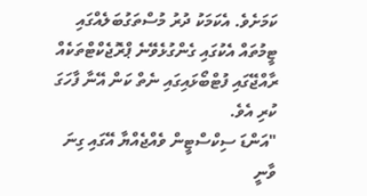ކަމަށެވެ. އެކަމަކު ދުރު މުސްތަގުބަލެއްގައި ޓީމުތައް އެކުގައި ގެންގުޅެވޭނެ ޕްރޮޖެކްޓްތަކެއް ރާއްޖޭގައި ފުޓްބޯޅައިގައި ނެތް ކަން އޭނާ ފާހަގަ ކުރި އެވެ.
"އަންޑަ ސިކްސްޓީން ވެއްޖެއްޔާ އޭގައި ގިނަ ވާނީ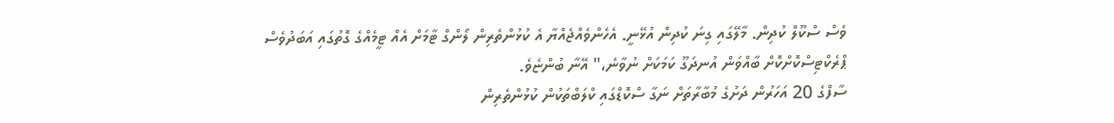ވެސް ސްކޫލް ކުދިން. މާލޭގައި ގިނަ ކުދިން އުޅޭނީ. އެހެންވެއްޖެއްޔާ އެ ކުޅުންތެރިން ލޯންގް ޓާމަށް އެއް ޓީމެއްގެ ގޮތުގައި އަބަދުވެސް ޕްރެކްޓިސްކޮށްކޮށް ބާއްވަން އުނދަގޫ ކަމަކަށް ނުވާނެ،" އޭނާ ބުންޏެވެ.
ސާފްގެ 20 އަހަރުން ދަށުގެ މުބާރާތަށް ނަގާ ސްކޮޑްގައި ކްލަބްތަކުން ކުޅުންތެރިން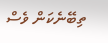ތިބޭނެކަން ވެސް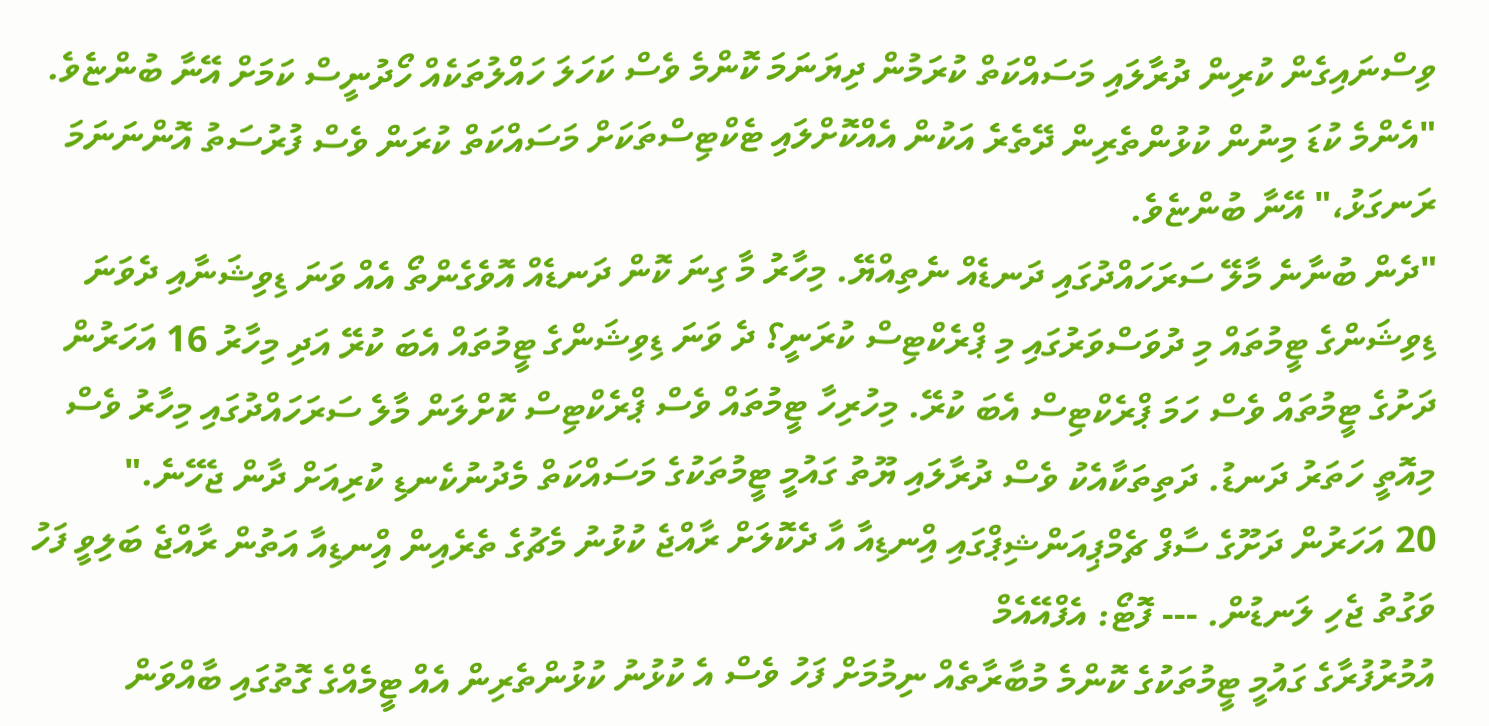ވިސްނައިގެން ކުރިން ދުރާލައި މަސައްކަތް ކުރަމުން ދިޔަނަމަ ކޮންމެ ވެސް ކަހަލަ ހައްލުތަކެއް ހޯދުނީސް ކަމަށް އޭނާ ބުންޏެވެ.
"އެންމެ ކުޑަ މިނުން ކުޅުންތެރިން ދޭތެރެ އަކުން އެއްކޮށްލައި ޓެކްޓިސްތަކަށް މަސައްކަތް ކުރަން ވެސް ފުރުސަތު އޮންނަނަމަ ރަނގަޅު،" އޭނާ ބުންޏެވެ.
"ދެން ބުނާނެ މާލޭ ސަރަހައްދުގައި ދަނޑެއް ނެތިއްޔޭ. މިހާރު މާ ގިނަ ކޮން ދަނޑެއް އޮވެގެންތޯ އެއް ވަނަ ޑިވިޝަނާއި ދެވަނަ ޑިވިޝަންގެ ޓީމުތައް މި ދުވަސްވަރުގައި މި ޕްރެކްޓިސް ކުރަނީ؟ ދެ ވަނަ ޑިވިޝަންގެ ޓީމުތައް އެބަ ކުރޭ އަދި މިހާރު 16 އަހަރުން ދަށުގެ ޓީމުތައް ވެސް ހަމަ ޕްރެކްޓިސް އެބަ ކުރޭ. މިހުރިހާ ޓީމުތައް ވެސް ޕްރެކްޓިސް ކޮށްލަން މާލެ ސަރަހައްދުގައި މިހާރު ވެސް މިއޮތީ ހަތަރު ދަނޑު. ދަތިތަކާއެކު ވެސް ދުރާލައި ޔޫތު ގައުމީ ޓީމުތަކުގެ މަސައްކަތް މެދުނުކެނޑި ކުރިއަށް ދާން ޖެހޭނެ."
20 އަހަރުން ދަށޫގެ ސާފް ޗެމްޕިއަންޝިޕްގައި އިްނޑިއާ އާ ދެކޮލަށް ރާއްޖެ ކުޅުނު މެޗުގެ ތެރެއިން އިްނޑިއާ އަތުން ރާއްޖެ ބަލިވީ ފަހު ވަގުތު ޖެހި ލަނޑުން. --- ފޮޓޯ: އެފްއޭއެމް
އުމުރުފުރާގެ ގައުމީ ޓީމުތަކުގެ ކޮންމެ މުބާރާތެއް ނިމުމަށް ފަހު ވެސް އެ ކުޅުނު ކުޅުންތެރިން އެއް ޓީމެއްގެ ގޮތުގައި ބާއްވަން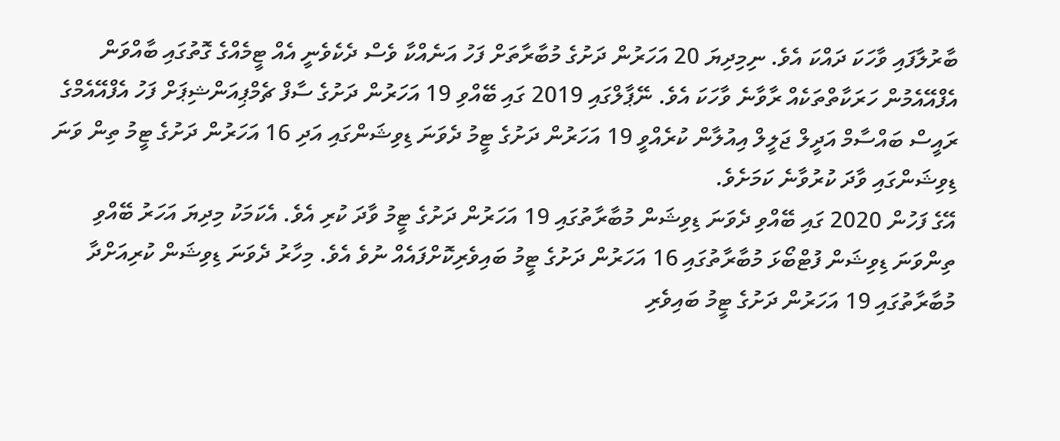ބާރުލާފައި ވާހަކަ ދައްކަ އެވެ. ނިމިދިޔަ 20 އަހަރުން ދަށުގެ މުބާރާތަށް ފަހު އަނެއްކާ ވެސް ދެކެވެނީ އެއް ޓީމެއްގެ ގޮތުގައި ބާއްވަން އެފްއޭއެމުން ހަރަކާތްތަކެއް ރާވާނެ ވާހަކަ އެވެ. ނޭޕާލްގައި 2019 ގައި ބޭއްވި 19 އަހަރުން ދަށުގެ ސާފް ޗެމްޕިއަންޝިޕަށް ފަހު އެފްއޭއެމްގެ ރައީސް ބައްސާމް އަދީލް ޖަލީލް އިއުލާން ކުރެއްވީ 19 އަހަރުން ދަށުގެ ޓީމު ދެވަނަ ޑިވިޝަންގައި އަދި 16 އަހަރުން ދަށުގެ ޓީމު ތިން ވަނަ ޑިވިޝަންގައި ވާދަ ކުރުވާނެ ކަމަށެވެ.
އޭގެ ފަހުން 2020 ގައި ބޭއްވި ދެވަނަ ޑިވިޝަން މުބާރާތުގައި 19 އަހަރުން ދަށުގެ ޓީމު ވާދަ ކުރި އެވެ. އެކަމަކު މިދިޔަ އަހަރު ބޭއްވި ތިންވަނަ ޑިވިޝަން ފުޓްބޯޅަ މުބާރާތުގައި 16 އަހަރުން ދަށުގެ ޓީމު ބައިވެރިކޮށްފައެއް ނުވެ އެވެ. މިހާރު ދެވަނަ ޑިވިޝަން ކުރިއަށްދާ މުބާރާތުގައި 19 އަހަރުން ދަށުގެ ޓީމު ބައިވެރި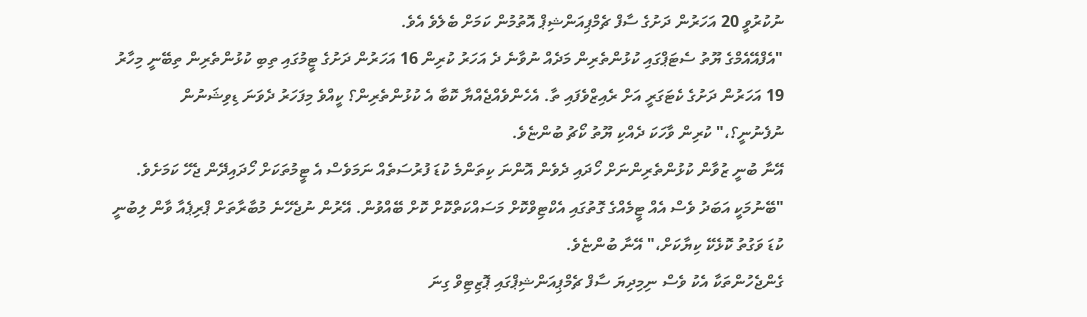ނުކުރުވީ 20 އަހަރުން ދަށުގެ ސާފް ޗެމްޕިއަންޝިޕް އޮތުމުން ކަމަށް ބެލެވެ އެވެ.
"އެފްއޭއެމްގެ ޔޫތު ސެޓަޕްގައި ކުޅުންތެރިން މަދެއް ނުވާނެ ދެ އަހަރު ކުރިން 16 އަހަރުން ދަށުގެ ޓީމުގައި ތިބި ކުޅުންތެރިން ތިބޭނީ މިހާރު 19 އަހަރުން ދަށުގެ ކެޓަގަރީ އަށް ރެއިޒްވެފައި ތާ. އެހެންވެއްޖެއްޔާ ކޮބާ އެ ކުޅުންތެރިން؟ ކީއްވެ މިފަހަރު ދެވަނަ ޑިވިޝަނުން ނުފެނުނީ؟،" ކުރިން ވާހަކަ ދެއްކި ޔޫތު ކޯޗު ބުންޏެވެ.
އޭނާ ބުނީ ޒުވާން ކުޅުންތެރިންނަށް ހޯދައި ދެވެން އޮންނަ ކިތަންމެ ކުޑަ ފުރުސަތެއް ނަމަވެސް އެ ޓީމުތަކަށް ހޯދައިދޭން ޖެހޭ ކަމަށެވެ.
"ބޭނުމަކީ އަބަދު ވެސް އެއް ޓީމެއްގެ ގޮތުގައި އެކްޓިވްކޮށް މަސައްކަތްކޮށް ކޮށް ބޭއްވުން. އޭރުން ނުޖެހޭނެ މުބާރާތަށް ޕްރިޕެއާ ވާން ލިބުނީ ކުޑަ ވަގުތު ކޮޅެކޭ ކިޔާކަށް،" އޭނާ ބުންޏެވެ.
ގެންޖެހުންތަކާ އެކު ވެސް ނިމިދިޔަ ސާފް ޗެމްޕިއަންޝިޕްގައި ޕޮޒިޓިވް ގިނަ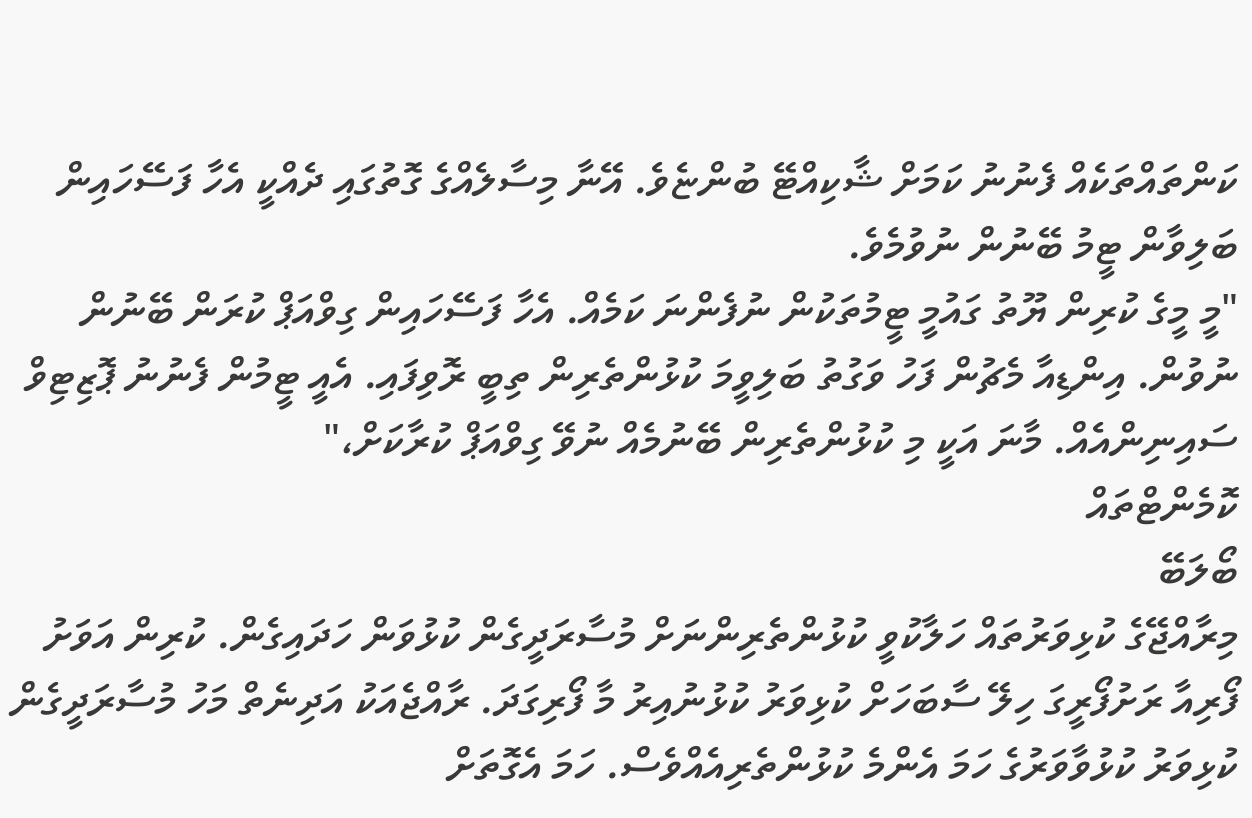ކަންތައްތަކެއް ފެނުނު ކަމަށް ޝާކިއްޓޭ ބުންޏެވެ. އޭނާ މިސާލެއްގެ ގޮތުގައި ދެއްކީ އެހާ ފަސޭހައިން ބަލިވާން ޓީމު ބޭނުން ނުވުމެވެ.
"މީ މީގެ ކުރިން ޔޫތު ގައުމީ ޓީމުތަކުން ނުފެންނަ ކަމެއް. އެހާ ފަސޭހައިން ގިވްއަޕް ކުރަން ބޭނުން ނުވުން. އިންޑިއާ މެޗުން ފަހު ވަގުތު ބަލިވީމަ ކުޅުންތެރިން ތިބީ ރޮވިފައި. އެއީ ޓީމުން ފެނުނު ޕޮޒިޓިވް ސައިނިންއެއް. މާނަ އަކީ މި ކުޅުންތެރިން ބޭނުމެއް ނުވޭ ގިވްއަޕް ކުރާކަށް،"
ކޮމެންޓްތައް
ބޯލަބޭ
މިރާއްޖޭގެ ކުޅިވަރުތައް ހަލާކުވީ ކުޅުންތެރިންނަށް މުސާރަދީގެން ކުޅުވަން ހަދައިގެން. ކުރިން އަވަށު ފޯރިއާ ރަށުފޯރީގަ ހިލޭ ސާބަހަށް ކުޅިވަރު ކުޅުނުއިރު މާ ފޯރިގަދަ. ރާއްޖެއަކު އަދިނެތް މަހު މުސާރަދީގެން ކުޅިވަރު ކުޅުވާވަރުގެ ހަމަ އެންމެ ކުޅުންތެރިއެއްވެސް. ހަމަ އެގޮތަށް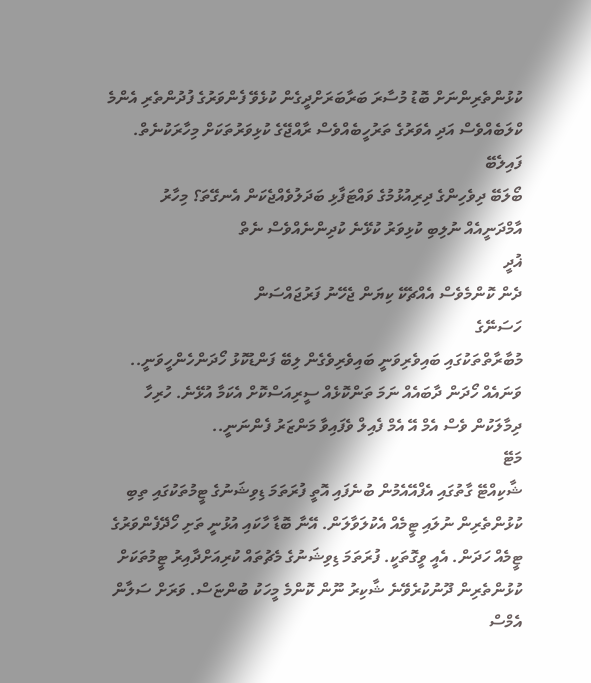ކުޅުންތެރިންނަށް ބޮޑު މުސާރަ ބަރާބަރަށްދީގެން ކުޅެވޭ ފެންވަރުގެ ފުދުންތެރި އެންމެ ކްލަބެއްވެސް އަދި އެވަރުގެ ތަރުހީބެއްވެސް ރާއްޖޭގެ ކުޅިވަރުތަކަށް މިހާރަކުނެތް.
ފައިލެބޭ
ބޯލަބޭ ދިވެހިންގެ ދިރިއުޅުމުގެ ވައްޓަފާޅި ބަދަލުވެއްޖެކަން އެނގޭތަ؟ މިހާރު އާމްދަނީއެއް ނުލިބި ކުޅިވަރު ކުޅޭނެ ކުދިންނެއްވެސް ނެތް
ޣުދީ
ދެން ކޮންމެވެސް އެއްޗެކޭ ކިޔަން ޖެހޭނު ފަރުޖައްސަން
ހަސަނޭގެ
މުބާރާތްތަކުގައި ބައިވެރިވަނީ ބައިވެރިވެގެން ލިބޭ ފަންޑުކޮޅު ހޯދަންހެންހީވަނީ.. ވަނައެއް ހޯދަން ދާބައެއް ނަމަ ތަންކޮޅެއް ސީރިއަސްކޮށް އެކަމާ އުޅޭނެ. ހުރިހާ ދިމާލަކުން ވެސް އެމް އޭ އެމް ފެއިލް ވެފައިވާ މަންޒަރު ފެންނަނީ..
މަޓޭ
ޝާކިއްޓޭ ގާތުގައި އެފްއޭއެމުން ބުނެފައި އޮތީ ފުރަތަމަ ޑިވިޝަނުގެ ޓީމުތަކުގައި ތިބި ކުޅުންތެރިން ނުލައި ޓީމެއް އެކުލަވާލަން. އޭނާ ބޮޑާ ހާކައި އުޅުނީ ތަށި ހޯދޭފެންވަރުގެ ޓީމެއް ހަދަން. އެއީ ވީގޮތަކީ. ފުރަތަމަ ޑިވިޝަނުގެ މެޗުތައް ކުރިއަށްދާއިރު ޓީމުތަކަށް ކުޅުންތެރިން ދޫނުކުރެވޭނެ ޝާކިރު ނޫން ކޮންމެ މީހަކު ބުންޏަސް. ވަރަށް ސަލާން
އެމްސް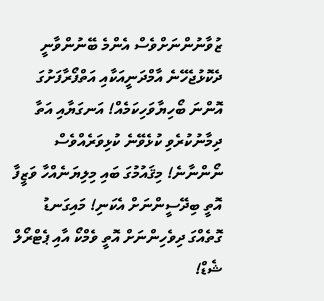ޒުވާނުންނަށްވެސް އެންމެ ބޭނުންވާނީ ދެކޮޅުޖެހޭނެ އާމްދަނީއަކާއި އަތްފޯރާފަށުގަ އޮންނަ ބޯހިޔާވަހިކަމެއް! އަނގަޔާއި އަތާ ދިމާނުކުރެވި ކުޅެވޭނެ ކުޅިވަރެއްވެސް ނޯންނާނެ! މިޤައުމުގަ ބައި މިލިޔަނެއްހާ ވަޒީފާ އޮތީ ބިދޭސީންނަށް އެކަނި! މައިގަނޑު ގޮތެއްގަ ދިވެހިންނަށް އޮތީ ވެމްކޯ އާއި ޕެޓްރޯލް ޝެޑް!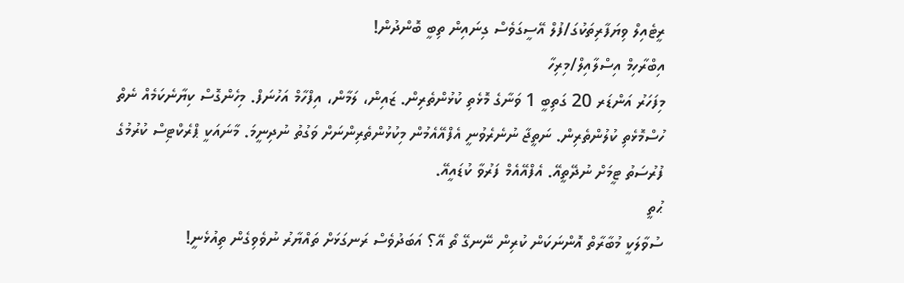ރީޓެއިލް ވިޔަފާރިތަކުގަ/ފުލް އޭސީގަވެސް ގިނައިން ތިބީ ބޮންދުން!
އިބްރާހިމް އިސްލާއިލް/މިރިހާ
މިފަހަރު އަންޑަރ 20 ގަތިބީ 1 ވަނާގެ މޮޅެތި ކުޅުންތެރިން. ޒައިން، ލަމާން، އިފްހާމް އަހުނަފް. މިހެންގޮސް ކިޔާނެކަމެއް ނެތް ހުސްމޮޅެތި ކުލުންތެރިން. ނަތީޖާ ނުނެރެވުނީ އެފްއޭއެމުން މިކުޅުންތެރިންނަށް ވަގުތު ނުދިނީމަ. މާނައަކީ ޕްރެކްޓިސް ކުރުމުގެ ފުރުސަތު ޓީމަށް ނުދޭތީއޭ. އެފްއޭއެމް ފަރުވާ ކުޑައީއޭ.
ޙުތީ
ސުވާލަކީ މުބާރާތް އޮންނަކަން ކުރިން ނޭނގޭ ތޯ އޭ؟ އަބަދުވެސް ރަނގަޅަށް ތައްޔާރު ނުވެވިގެން ތިއުޅެނީ!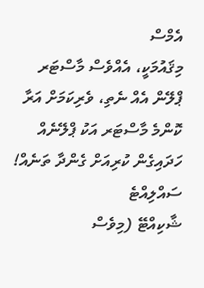އެމްސް
މިޤައުމަކީ، އެއްވެސް މާސްޓަރ ޕްލޭން އެއް ނެތި، ވެރިކަމަށް އަރާ ކޮންމެ މާސްޓަރ އަކު ޕްލޭނެއް ހަދައިގެން ކުރިއަށް ގެންދާ ތަނެއް!
ސައްލިއްޓެ
ޝާކިއްޓޭ (މިވެސް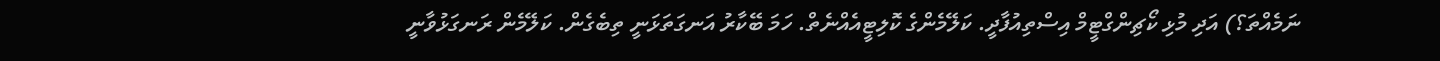ނަމެއްތަ؟) އަދި މުޅި ކޯޗިންގްޓީމް އިސްތިއުފާދީ. ކަލޭމެންގެ ކޮލިޓީއެއްނެތް. ހަމަ ބޭކާރު އަނގަތަޅަނީ ތިބެގެން. ކަލޭމެން ރަނގަޅުވާނީ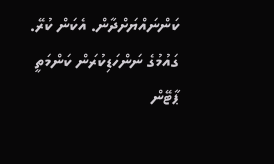ކަންނައްޔަށްދާން. އެކަން ކުރޭ. ގައުމުގެ ނަންހަޑިކުރަން ކަންމަތީ ޕާޓޭން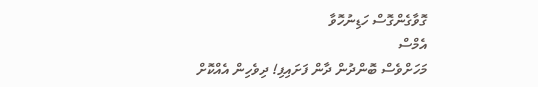ގޮވާގެންގޮސް ހަޑިނުހޮވާ
އެމްސް
މަހަށްވެސް ބޮންދުން ދާން ފަށައިފި! ދިވެހިން އެއްކޮށް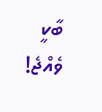ބާކީ ވެއްޖެ!